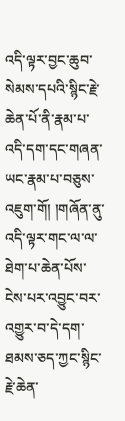འདི་ལྟར་བྱང་ཆུབ་སེམས་དཔའི་སྙིང་རྗེ་ཆེན་པོ་ནི་རྣམ་པ་འདི་དག་དང་གཞན་ཡང་རྣམ་པ་བཅུས་འཇུག་གོ། །གཞོན་ནུ་འདི་ལྟར་གང་ལ་ལ་ཐེག་པ་ཆེན་པོས་ངེས་པར་འབྱུང་བར་འགྱུར་བ་དེ་དག་ཐམས་ཅད་ཀྱང་སྙིང་རྗེ་ཆེན་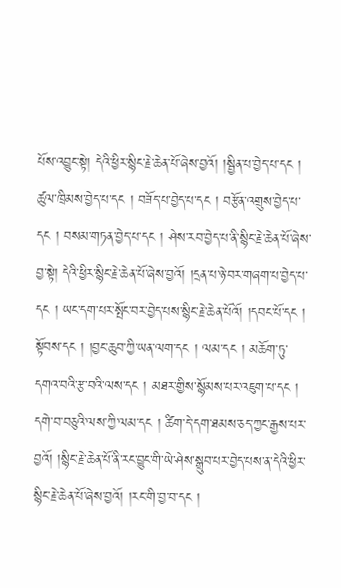པོས་འབྱུང་སྟེ། དེའི་ཕྱིར་སྙིང་རྗེ་ཆེན་པོ་ཞེས་བྱའོ། །སྦྱིན་པ་བྱེད་པ་དང ། ཚུལ་ཁྲིམས་བྱེད་པ་དང ། བཟོད་པ་བྱེད་པ་དང ། བརྩོན་འགྲུས་བྱེད་པ་དང ། བསམ་གཏན་བྱེད་པ་དང ། ཤེས་རབ་བྱེད་པ་ནི་སྙིང་རྗེ་ཆེན་པོ་ཞེས་བྱ་སྟེ། དེའི་ཕྱིར་སྙིང་རྗེ་ཆེན་པོ་ཞེས་བྱའོ། །དྲན་པ་ཉེ་བར་གཞག་པ་བྱེད་པ་དང ། ཡང་དག་པར་སྤོང་བར་བྱེད་པས་སྙིང་རྗེ་ཆེན་པོའོ། །དབང་པོ་དང ། སྟོབས་དང ། །བྱང་ཆུབ་ཀྱི་ཡན་ལག་དང ། ལམ་དང ། མཆོག་ཏུ་དགའ་བའི་རྩ་བའི་ལས་དང ། མཐར་གྱིས་སྙོམས་པར་འཇུག་པ་དང ། དགེ་བ་བཅུའི་ལས་ཀྱི་ལམ་དང ། ཚིག་དེ་དག་ཐམས་ཅད་ཀྱང་རྒྱས་པར་བྱའོ། །སྙིང་རྗེ་ཆེན་པོ་ནི་རང་བྱུང་གི་ཡེ་ཤེས་སྒྲུབ་པར་བྱེད་པས་ན་དེའི་ཕྱིར་སྙིང་རྗེ་ཆེན་པོ་ཞེས་བྱའོ། །རང་གི་བྱ་བ་དང །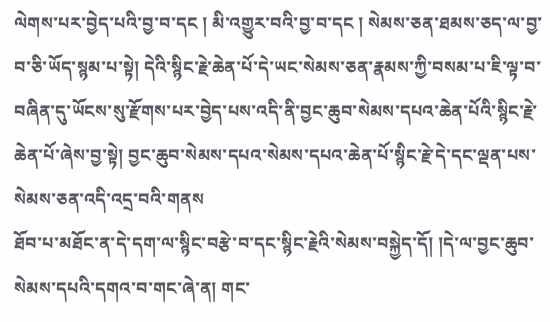ལེགས་པར་བྱེད་པའི་བྱ་བ་དང ། མི་འགྱུར་བའི་བྱ་བ་དང ། སེམས་ཅན་ཐམས་ཅད་ལ་བྱ་བ་ཅི་ཡོད་སྙམ་པ་སྟེ། དེའི་སྙིང་རྗེ་ཆེན་པོ་དེ་ཡང་སེམས་ཅན་རྣམས་ཀྱི་བསམ་པ་ཇི་ལྟ་བ་བཞིན་དུ་ཡོངས་སུ་རྫོགས་པར་བྱེད་པས་འདི་ནི་བྱང་ཆུབ་སེམས་དཔའ་ཆེན་པོའི་སྙིང་རྗེ་ཆེན་པོ་ཞེས་བྱ་སྟེ། བྱང་ཆུབ་སེམས་དཔའ་སེམས་དཔའ་ཆེན་པོ་སྙིང་རྗེ་དེ་དང་ལྡན་པས་སེམས་ཅན་འདི་འདྲ་བའི་གནས
ཐོབ་པ་མཐོང་ན་དེ་དག་ལ་སྙིང་བརྩེ་བ་དང་སྙིང་རྗེའི་སེམས་བསྐྱེད་དོ། །དེ་ལ་བྱང་ཆུབ་སེམས་དཔའི་དགའ་བ་གང་ཞེ་ན། གང་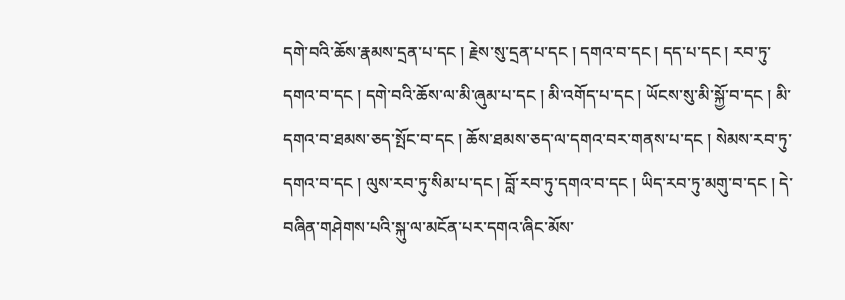དགེ་བའི་ཆོས་རྣམས་དྲན་པ་དང ། རྗེས་སུ་དྲན་པ་དང ། དགའ་བ་དང ། དད་པ་དང ། རབ་ཏུ་དགའ་བ་དང ། དགེ་བའི་ཆོས་ལ་མི་ཞུམ་པ་དང ། མི་འགོད་པ་དང ། ཡོངས་སུ་མི་སྐྱོ་བ་དང ། མི་དགའ་བ་ཐམས་ཅད་སྤོང་བ་དང ། ཆོས་ཐམས་ཅད་ལ་དགའ་བར་གནས་པ་དང ། སེམས་རབ་ཏུ་དགའ་བ་དང ། ལུས་རབ་ཏུ་སིམ་པ་དང ། བློ་རབ་ཏུ་དགའ་བ་དང ། ཡིད་རབ་ཏུ་མགུ་བ་དང ། དེ་བཞིན་གཤེགས་པའི་སྐུ་ལ་མངོན་པར་དགའ་ཞིང་མོས་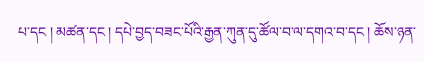པ་དང ། མཚན་དང ། དཔེ་བྱད་བཟང་པོའི་རྒྱན་ཀུན་དུ་ཚོལ་བ་ལ་དགའ་བ་དང ། ཆོས་ཉན་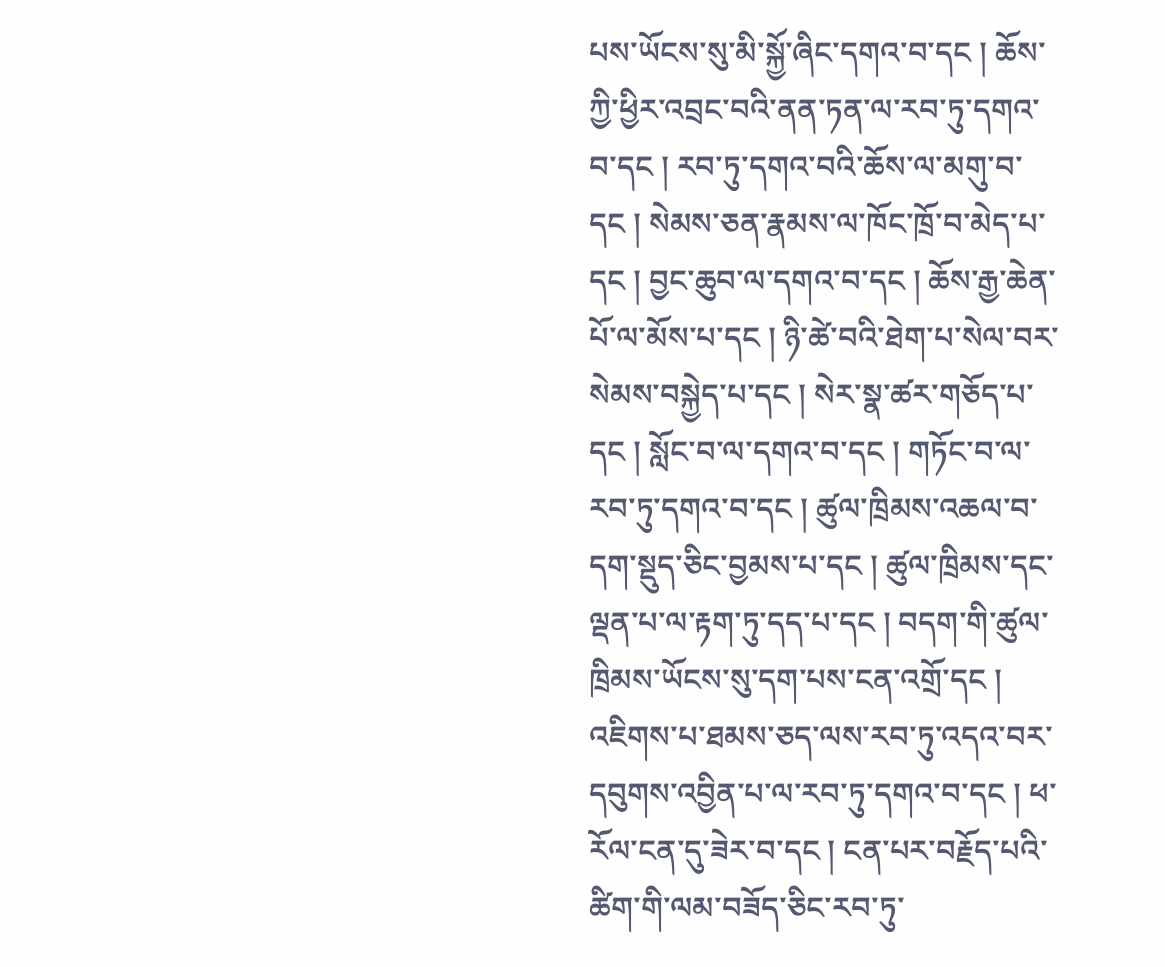པས་ཡོངས་སུ་མི་སྐྱོ་ཞིང་དགའ་བ་དང ། ཆོས་ཀྱི་ཕྱིར་འབྲང་བའི་ནན་ཏན་ལ་རབ་ཏུ་དགའ་བ་དང ། རབ་ཏུ་དགའ་བའི་ཆོས་ལ་མགུ་བ་དང ། སེམས་ཅན་རྣམས་ལ་ཁོང་ཁྲོ་བ་མེད་པ་དང ། བྱང་ཆུབ་ལ་དགའ་བ་དང ། ཆོས་རྒྱ་ཆེན་པོ་ལ་མོས་པ་དང ། ཉི་ཚེ་བའི་ཐེག་པ་སེལ་བར་སེམས་བསྐྱེད་པ་དང ། སེར་སྣ་ཚར་གཅོད་པ་དང ། སློང་བ་ལ་དགའ་བ་དང ། གཏོང་བ་ལ་རབ་ཏུ་དགའ་བ་དང ། ཚུལ་ཁྲིམས་འཆལ་བ་དག་སྡུད་ཅིང་བྱམས་པ་དང ། ཚུལ་ཁྲིམས་དང་ལྡན་པ་ལ་རྟག་ཏུ་དད་པ་དང ། བདག་གི་ཚུལ་ཁྲིམས་ཡོངས་སུ་དག་པས་ངན་འགྲོ་དང ། འཇིགས་པ་ཐམས་ཅད་ལས་རབ་ཏུ་འདའ་བར་དབུགས་འབྱིན་པ་ལ་རབ་ཏུ་དགའ་བ་དང ། ཕ་རོལ་ངན་དུ་ཟེར་བ་དང ། ངན་པར་བརྗོད་པའི་ཚིག་གི་ལམ་བཟོད་ཅིང་རབ་ཏུ་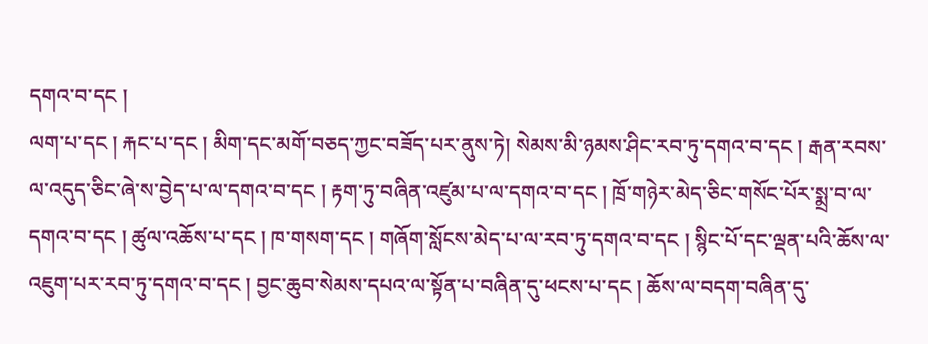དགའ་བ་དང །
ལག་པ་དང ། རྐང་པ་དང ། མིག་དང་མགོ་བཅད་ཀྱང་བཟོད་པར་ནུས་ཏེ། སེམས་མི་ཉམས་ཤིང་རབ་ཏུ་དགའ་བ་དང ། རྒན་རབས་ལ་འདུད་ཅིང་ཞེ་ས་བྱེད་པ་ལ་དགའ་བ་དང ། རྟག་ཏུ་བཞིན་འཛུམ་པ་ལ་དགའ་བ་དང ། ཁྲོ་གཉེར་མེད་ཅིང་གསོང་པོར་སྨྲ་བ་ལ་དགའ་བ་དང ། ཚུལ་འཆོས་པ་དང ། ཁ་གསག་དང ། གཞོག་སློངས་མེད་པ་ལ་རབ་ཏུ་དགའ་བ་དང ། སྙིང་པོ་དང་ལྡན་པའི་ཆོས་ལ་འཇུག་པར་རབ་ཏུ་དགའ་བ་དང ། བྱང་ཆུབ་སེམས་དཔའ་ལ་སྟོན་པ་བཞིན་དུ་ཕངས་པ་དང ། ཆོས་ལ་བདག་བཞིན་དུ་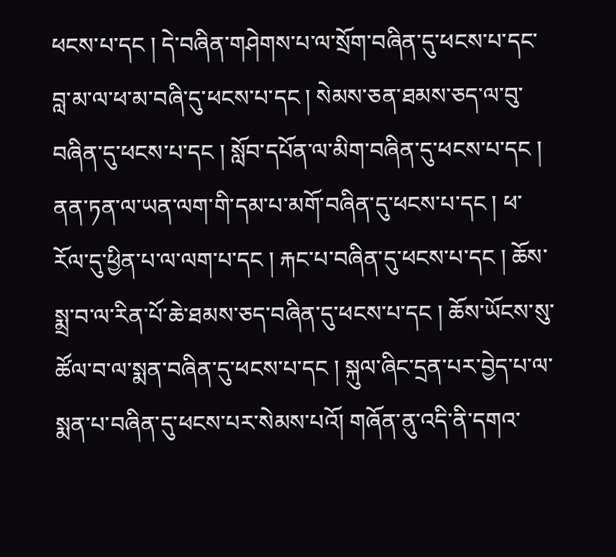ཕངས་པ་དང ། དེ་བཞིན་གཤེགས་པ་ལ་སྲོག་བཞིན་དུ་ཕངས་པ་དང་བླ་མ་ལ་ཕ་མ་བཞི་དུ་ཕངས་པ་དང ། སེམས་ཅན་ཐམས་ཅད་ལ་བུ་བཞིན་དུ་ཕངས་པ་དང ། སློབ་དཔོན་ལ་མིག་བཞིན་དུ་ཕངས་པ་དང ། ནན་ཏན་ལ་ཡན་ལག་གི་དམ་པ་མགོ་བཞིན་དུ་ཕངས་པ་དང ། ཕ་རོལ་དུ་ཕྱིན་པ་ལ་ལག་པ་དང ། རྐང་པ་བཞིན་དུ་ཕངས་པ་དང ། ཆོས་སྨྲ་བ་ལ་རིན་པོ་ཆེ་ཐམས་ཅད་བཞིན་དུ་ཕངས་པ་དང ། ཆོས་ཡོངས་སུ་ཚོལ་བ་ལ་སྨན་བཞིན་དུ་ཕངས་པ་དང ། སྐུལ་ཞིང་དྲན་པར་བྱེད་པ་ལ་སྨན་པ་བཞིན་དུ་ཕངས་པར་སེམས་པའོ། གཞོན་ནུ་འདི་ནི་དགའ་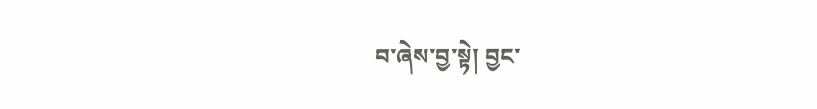བ་ཞེས་བྱ་སྟེ། བྱང་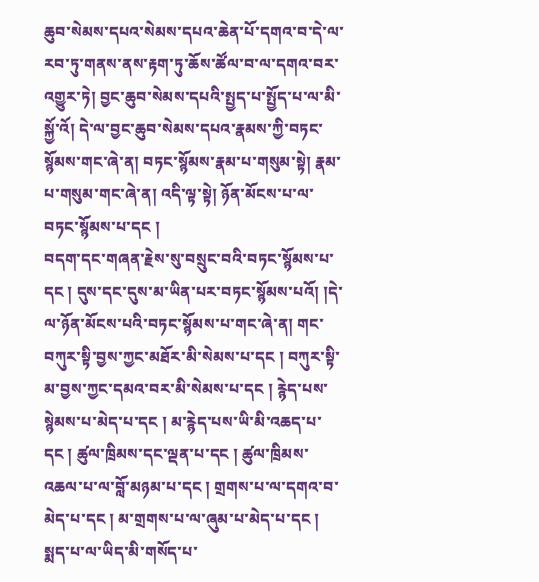ཆུབ་སེམས་དཔའ་སེམས་དཔའ་ཆེན་པོ་དགའ་བ་དེ་ལ་རབ་ཏུ་གནས་ནས་རྟག་ཏུ་ཆོས་ཚོལ་བ་ལ་དགའ་བར་འགྱུར་ཏེ། བྱང་ཆུབ་སེམས་དཔའི་སྤྱད་པ་སྤྱོད་པ་ལ་མི་སྐྱོ་འོ། དེ་ལ་བྱང་ཆུབ་སེམས་དཔའ་རྣམས་ཀྱི་བཏང་སྙོམས་གང་ཞེ་ན། བཏང་སྙོམས་རྣམ་པ་གསུམ་སྟེ། རྣམ་པ་གསུམ་གང་ཞེ་ན། འདི་ལྟ་སྟེ། ཉོན་མོངས་པ་ལ་བཏང་སྙོམས་པ་དང །
བདག་དང་གཞན་རྗེས་སུ་བསྲུང་བའི་བཏང་སྙོམས་པ་དང ། དུས་དང་དུས་མ་ཡིན་པར་བཏང་སྙོམས་པའོ། །དེ་ལ་ཉོན་མོངས་པའི་བཏང་སྙོམས་པ་གང་ཞེ་ན། གང་བཀུར་སྟི་བྱས་ཀྱང་མཐོར་མི་སེམས་པ་དང ། བཀུར་སྟི་མ་བྱས་ཀྱང་དམའ་བར་མི་སེམས་པ་དང ། རྙེད་པས་སྙེམས་པ་མེད་པ་དང ། མ་རྙེད་པས་ཡི་མི་འཆད་པ་དང ། ཚུལ་ཁྲིམས་དང་ལྡན་པ་དང ། ཚུལ་ཁྲིམས་འཆལ་པ་ལ་བློ་མཉམ་པ་དང ། གྲགས་པ་ལ་དགའ་བ་མེད་པ་དང ། མ་གྲགས་པ་ལ་ཞུམ་པ་མེད་པ་དང ། སྨད་པ་ལ་ཡིད་མི་གསོད་པ་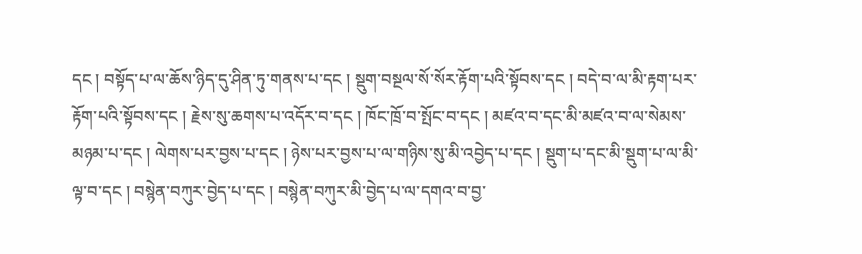དང ། བསྟོད་པ་ལ་ཆོས་ཉིད་དུ་ཤིན་ཏུ་གནས་པ་དང ། སྡུག་བསྔལ་སོ་སོར་རྟོག་པའི་སྟོབས་དང ། བདེ་བ་ལ་མི་རྟག་པར་རྟོག་པའི་སྟོབས་དང ། རྗེས་སུ་ཆགས་པ་འདོར་བ་དང ། ཁོང་ཁྲོ་བ་སྤོང་བ་དང ། མཛའ་བ་དང་མི་མཛའ་བ་ལ་སེམས་མཉམ་པ་དང ། ལེགས་པར་བྱས་པ་དང ། ཉེས་པར་བྱས་པ་ལ་གཉིས་སུ་མི་འབྱེད་པ་དང ། སྡུག་པ་དང་མི་སྡུག་པ་ལ་མི་ལྟ་བ་དང ། བསྙེན་བཀུར་བྱེད་པ་དང ། བསྙེན་བཀུར་མི་བྱེད་པ་ལ་དགའ་བ་བྱ་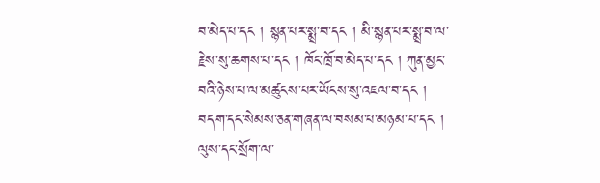བ་མེད་པ་དང ། སྙན་པར་སྨྲ་བ་དང ། མི་སྙན་པར་སྨྲ་བ་ལ་རྗེས་སུ་ཆགས་པ་དང ། ཁོང་ཁྲོ་བ་མེད་པ་དང ། ཀུན་མྱང་བའི་ཉེས་པ་ལ་མཚུངས་པར་ཡོངས་སུ་འཇལ་བ་དང ། བདག་དང་སེམས་ཅན་གཞན་ལ་བསམ་པ་མཉམ་པ་དང ། ལུས་དང་སྲོག་ལ་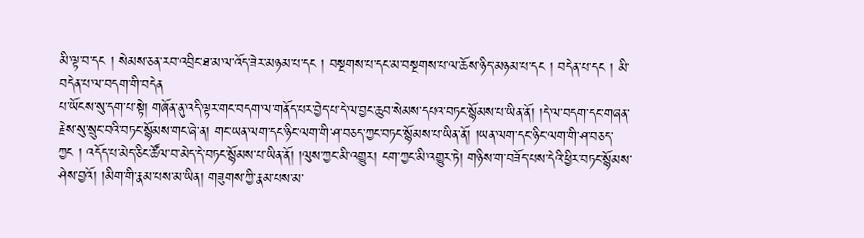མི་ལྟ་བ་དང ། སེམས་ཅན་རབ་འབྲིང་ཐ་མ་ལ་འོད་ཟེར་མཉམ་པ་དང ། བསྔགས་པ་དང་མ་བསྔགས་པ་ལ་ཆོས་ཉིད་མཉམ་པ་དང ། བདེན་པ་དང ། མི་བདེན་པ་ལ་བདག་གི་བདེན
པ་ཡོངས་སུ་དག་པ་སྟེ། གཞོན་ནུ་འདི་ལྟར་གང་བདག་ལ་གནོད་པར་བྱེད་པ་དེ་ལ་བྱང་ཆུབ་སེམས་དཔའ་བཏང་སྙོམས་པ་ཡིན་ནོ། །དེ་ལ་བདག་དང་གཞན་རྗེས་སུ་སྲུང་བའི་བཏང་སྙོམས་གང་ཞེ་ན། གང་ཡན་ལག་དང་ཉིང་ལག་གི་ཤ་བཅད་ཀྱང་བཏང་སྙོམས་པ་ཡིན་ནོ། །ཡན་ལག་དང་ཉིང་ལག་གི་ཤ་བཅད་ཀྱང ། འདོད་པ་མེད་ཅིང་ཚོལ་བ་མེད་དེ་བཏང་སྙོམས་པ་ཡིན་ནོ། །ལུས་ཀྱང་མི་འགྱུར། ངག་ཀྱང་མི་འགྱུར་ཏེ། གཉིས་ག་བཟོད་པས་དེའི་ཕྱིར་བཏང་སྙོམས་ཤེས་བྱའོ། །མིག་གི་རྣམ་པས་མ་ཡིན། གཟུགས་ཀྱི་རྣམ་པས་མ་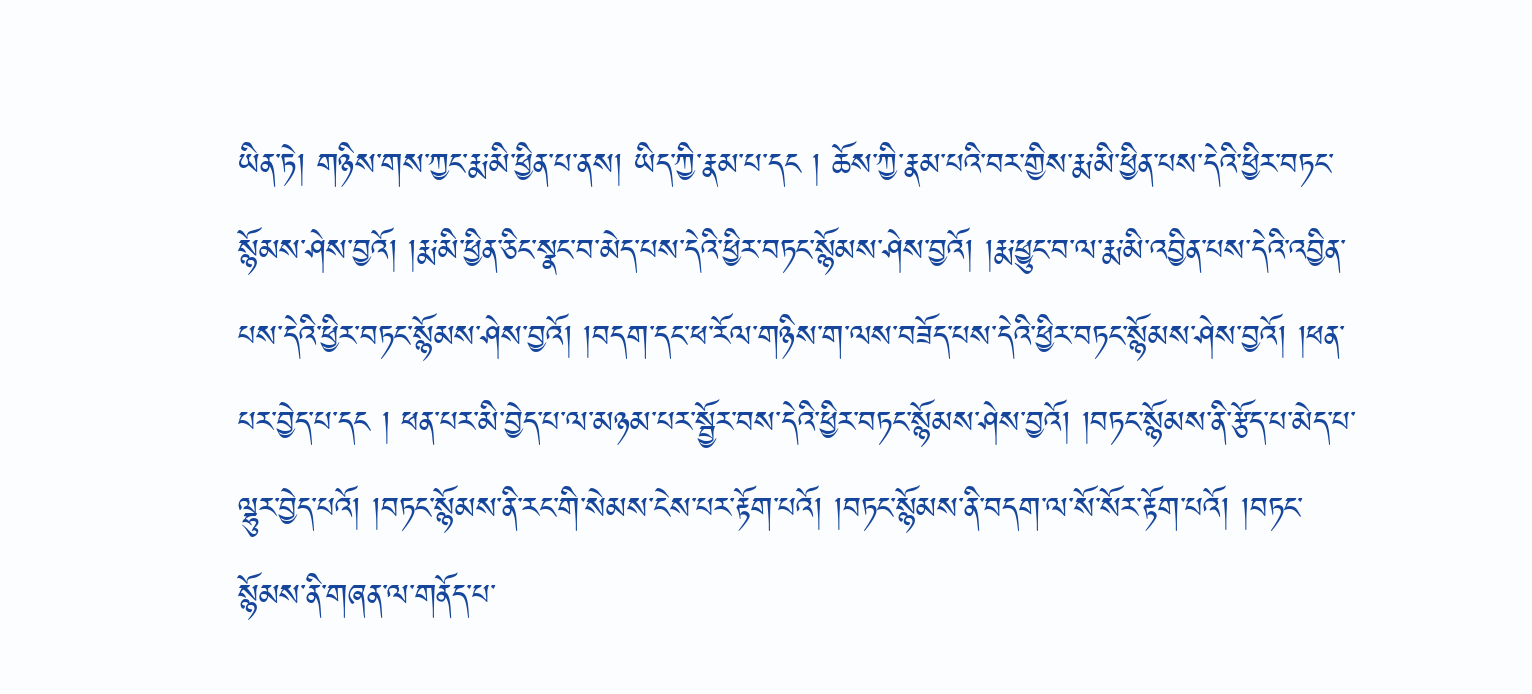ཡིན་ཏེ། གཉིས་གས་ཀྱང་རྨ་མི་ཕྱིན་པ་ནས། ཡིད་ཀྱི་རྣམ་པ་དང ། ཆོས་ཀྱི་རྣམ་པའི་བར་གྱིས་རྨ་མི་ཕྱིན་པས་དེའི་ཕྱིར་བཏང་སྙོམས་ཤེས་བྱའོ། །རྨ་མི་ཕྱིན་ཅིང་སྣང་བ་མེད་པས་དེའི་ཕྱིར་བཏང་སྙོམས་ཤེས་བྱའོ། །རྨ་ཕྱུང་བ་ལ་རྨ་མི་འབྱིན་པས་དེའི་འབྱིན་པས་དེའི་ཕྱིར་བཏང་སྙོམས་ཤེས་བྱའོ། །བདག་དང་ཕ་རོལ་གཉིས་ག་ལས་བཟོད་པས་དེའི་ཕྱིར་བཏང་སྙོམས་ཤེས་བྱའོ། །ཕན་པར་བྱེད་པ་དང ། ཕན་པར་མི་བྱེད་པ་ལ་མཉམ་པར་སྦྱོར་བས་དེའི་ཕྱིར་བཏང་སྙོམས་ཤེས་བྱའོ། །བཏང་སྙོམས་ནི་རྩོད་པ་མེད་པ་ལྷུར་བྱེད་པའོ། །བཏང་སྙོམས་ནི་རང་གི་སེམས་ངེས་པར་རྟོག་པའོ། །བཏང་སྙོམས་ནི་བདག་ལ་སོ་སོར་རྟོག་པའོ། །བཏང་སྙོམས་ནི་གཞན་ལ་གནོད་པ་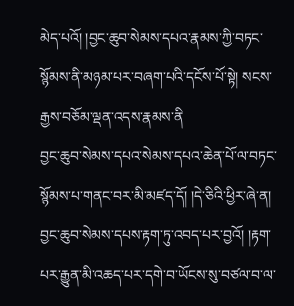མེད་པའོ། །བྱང་ཆུབ་སེམས་དཔའ་རྣམས་ཀྱི་བཏང་སྙོམས་ནི་མཉམ་པར་བཞག་པའི་དངོས་པོ་སྟེ། སངས་རྒྱས་བཅོམ་ལྡན་འདས་རྣམས་ནི
བྱང་ཆུབ་སེམས་དཔའ་སེམས་དཔའ་ཆེན་པོ་ལ་བཏང་སྙོམས་པ་གནང་བར་མི་མཛད་དོ། །དེ་ཅིའི་ཕྱིར་ཞེ་ན། བྱང་ཆུབ་སེམས་དཔས་རྟག་ཏུ་འབད་པར་བྱའོ། །རྟག་པར་རྒྱུན་མི་འཆད་པར་དགེ་བ་ཡོངས་སུ་བཙལ་བ་ལ་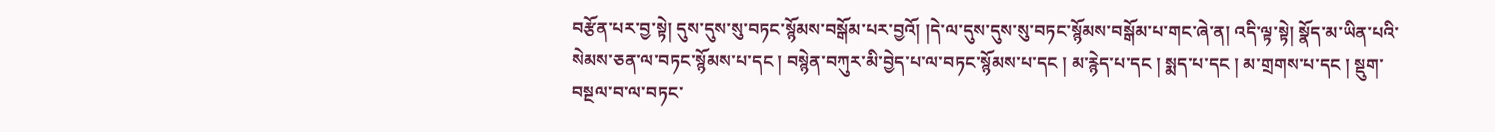བརྩོན་པར་བྱ་སྟེ། དུས་དུས་སུ་བཏང་སྙོམས་བསྒོམ་པར་བྱའོ། །དེ་ལ་དུས་དུས་སུ་བཏང་སྙོམས་བསྒོམ་པ་གང་ཞེ་ན། འདི་ལྟ་སྟེ། སྣོད་མ་ཡིན་པའི་སེམས་ཅན་ལ་བཏང་སྙོམས་པ་དང ། བསྙེན་བཀུར་མི་བྱེད་པ་ལ་བཏང་སྙོམས་པ་དང ། མ་རྙེད་པ་དང ། སྨད་པ་དང ། མ་གྲགས་པ་དང ། སྡུག་བསྔལ་བ་ལ་བཏང་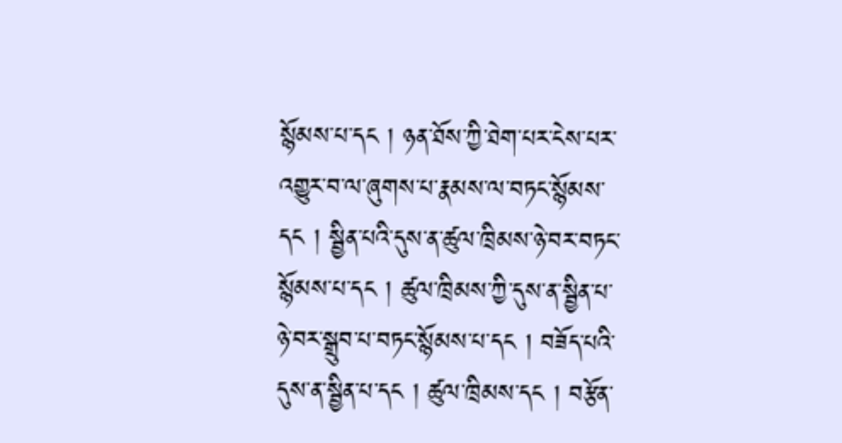སྙོམས་པ་དང ། ཉན་ཐོས་ཀྱི་ཐེག་པར་ངེས་པར་འགྱུར་བ་ལ་ཞུགས་པ་རྣམས་ལ་བཏང་སྙོམས་དང ། སྦྱིན་པའི་དུས་ན་ཚུལ་ཁྲིམས་ཉེ་བར་བཏང་སྙོམས་པ་དང ། ཚུལ་ཁྲིམས་ཀྱི་དུས་ན་སྦྱིན་པ་ཉེ་བར་སྒྲུབ་པ་བཏང་སྙོམས་པ་དང ། བཟོད་པའི་དུས་ན་སྦྱིན་པ་དང ། ཚུལ་ཁྲིམས་དང ། བརྩོན་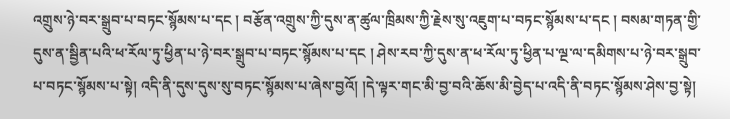འགྲུས་ཉེ་བར་སྒྲུབ་པ་བཏང་སྙོམས་པ་དང ། བརྩོན་འགྲུས་ཀྱི་དུས་ན་ཚུལ་ཁྲིམས་ཀྱི་རྗེས་སུ་འཇུག་པ་བཏང་སྙོམས་པ་དང ། བསམ་གཏན་གྱི་དུས་ན་སྦྱིན་པའི་ཕ་རོལ་ཏུ་ཕྱིན་པ་ཉེ་བར་སྒྲུབ་པ་བཏང་སྙོམས་པ་དང ། ཤེས་རབ་ཀྱི་དུས་ན་ཕ་རོལ་ཏུ་ཕྱིན་པ་ལྔ་ལ་དམིགས་པ་ཉེ་བར་སྒྲུབ་པ་བཏང་སྙོམས་པ་སྟེ། འདི་ནི་དུས་དུས་སུ་བཏང་སྙོམས་པ་ཞེས་བྱའོ། །དེ་ལྟར་གང་མི་བྱ་བའི་ཆོས་མི་བྱེད་པ་འདི་ནི་བཏང་སྙོམས་ཤེས་བྱ་སྟེ།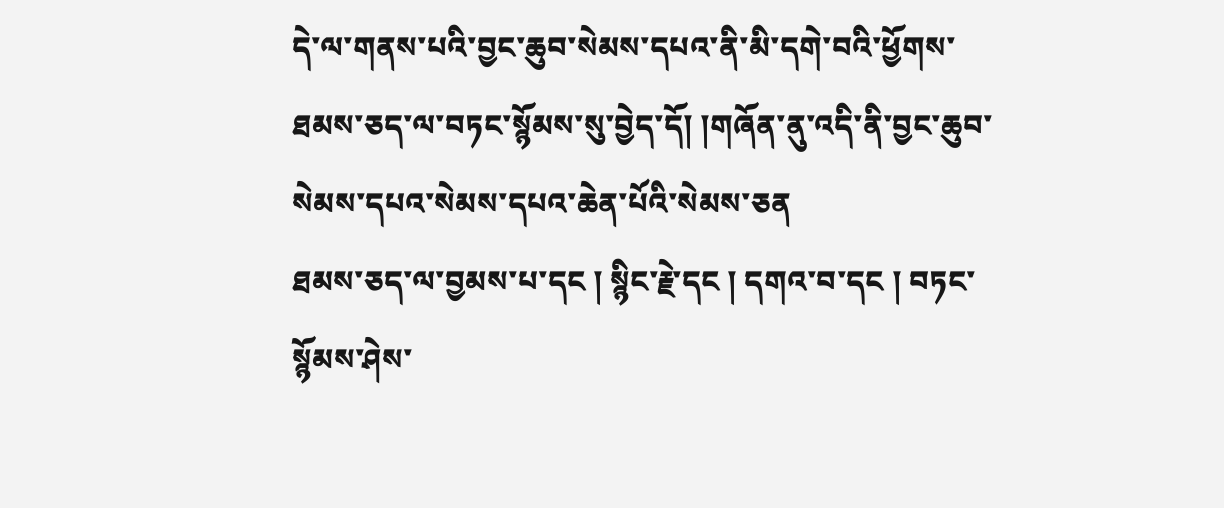དེ་ལ་གནས་པའི་བྱང་ཆུབ་སེམས་དཔའ་ནི་མི་དགེ་བའི་ཕྱོགས་ཐམས་ཅད་ལ་བཏང་སྙོམས་སུ་བྱེད་དོ། །གཞོན་ནུ་འདི་ནི་བྱང་ཆུབ་སེམས་དཔའ་སེམས་དཔའ་ཆེན་པོའི་སེམས་ཅན
ཐམས་ཅད་ལ་བྱམས་པ་དང ། སྙིང་རྗེ་དང ། དགའ་བ་དང ། བཏང་སྙོམས་ཤེས་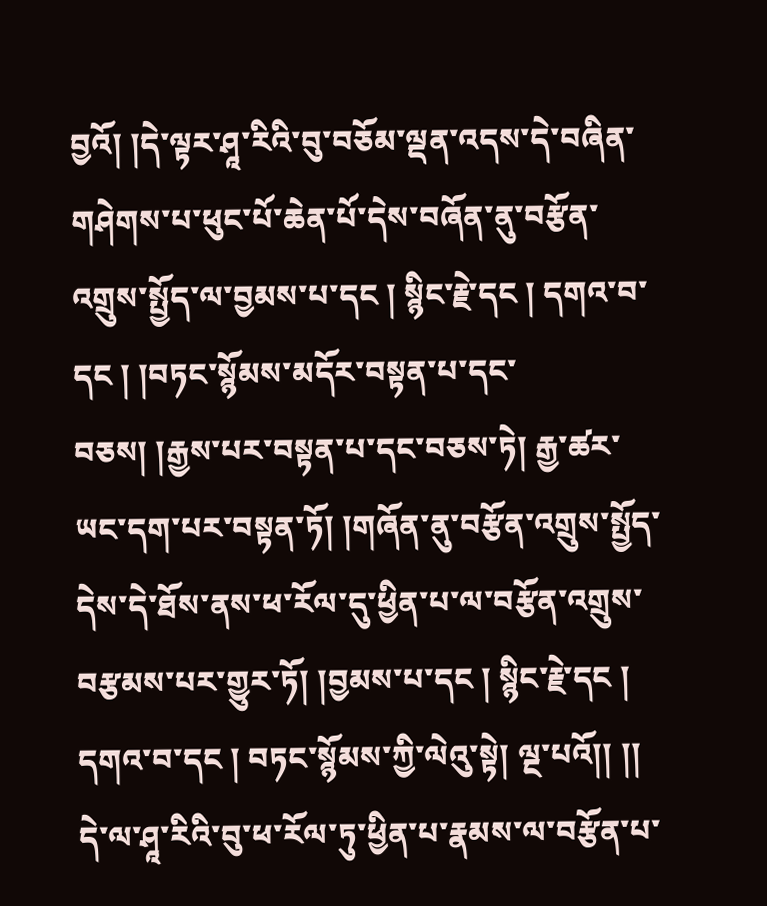བྱའོ། །དེ་ལྟར་ཤཱ་རིའི་བུ་བཅོམ་ལྡན་འདས་དེ་བཞིན་གཤེགས་པ་ཕུང་པོ་ཆེན་པོ་དེས་བཞོན་ནུ་བརྩོན་འགྲུས་སྤྱོད་ལ་བྱམས་པ་དང ། སྙིང་རྗེ་དང ། དགའ་བ་དང ། །བཏང་སྙོམས་མདོར་བསྟན་པ་དང་བཅས། །རྒྱས་པར་བསྟན་པ་དང་བཅས་ཏེ། རྒྱ་ཚར་ཡང་དག་པར་བསྟན་ཏོ། །གཞོན་ནུ་བརྩོན་འགྲུས་སྤྱོད་དེས་དེ་ཐོས་ནས་ཕ་རོལ་དུ་ཕྱིན་པ་ལ་བརྩོན་འགྲུས་བརྩམས་པར་གྱུར་ཏོ། །བྱམས་པ་དང ། སྙིང་རྗེ་དང ། དགའ་བ་དང ། བཏང་སྙོམས་ཀྱི་ལེའུ་སྟེ། ལྔ་པའོ།། །། དེ་ལ་ཤཱ་རིའི་བུ་ཕ་རོལ་ཏུ་ཕྱིན་པ་རྣམས་ལ་བརྩོན་པ་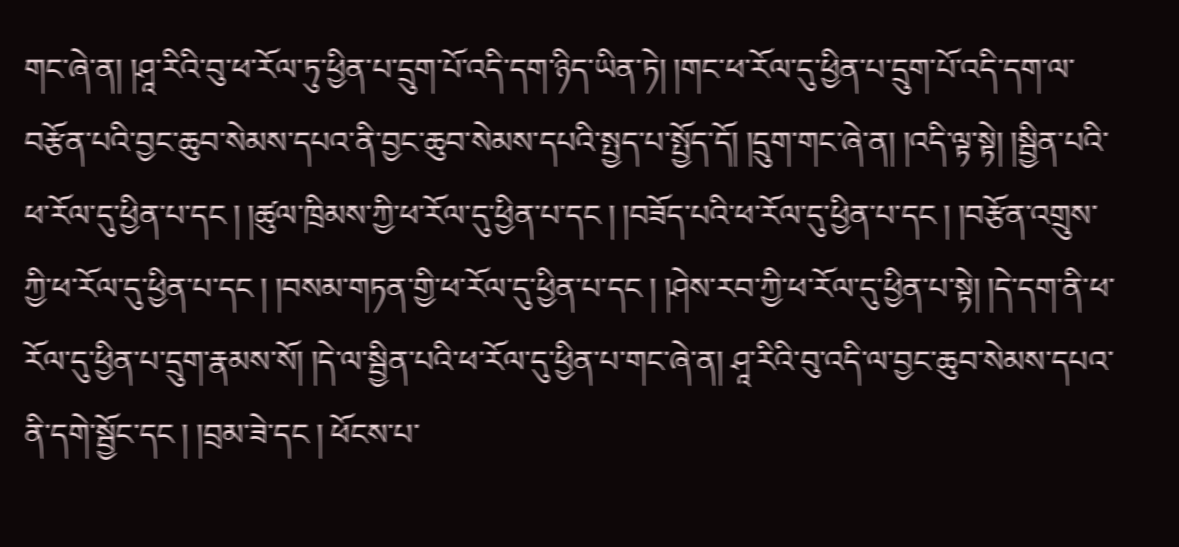གང་ཞེ་ན། །ཤཱ་རིའི་བུ་ཕ་རོལ་ཏུ་ཕྱིན་པ་དྲུག་པོ་འདི་དག་ཉིད་ཡིན་ཏེ། །གང་ཕ་རོལ་དུ་ཕྱིན་པ་དྲུག་པོ་འདི་དག་ལ་བརྩོན་པའི་བྱང་ཆུབ་སེམས་དཔའ་ནི་བྱང་ཆུབ་སེམས་དཔའི་སྤྱད་པ་སྤྱོད་དོ། །དྲུག་གང་ཞེ་ན། །འདི་ལྟ་སྟེ། །སྦྱིན་པའི་ཕ་རོལ་དུ་ཕྱིན་པ་དང ། །ཚུལ་ཁྲིམས་ཀྱི་ཕ་རོལ་དུ་ཕྱིན་པ་དང ། །བཟོད་པའི་ཕ་རོལ་དུ་ཕྱིན་པ་དང ། །བརྩོན་འགྲུས་ཀྱི་ཕ་རོལ་དུ་ཕྱིན་པ་དང ། །བསམ་གཏན་གྱི་ཕ་རོལ་དུ་ཕྱིན་པ་དང ། །ཤེས་རབ་ཀྱི་ཕ་རོལ་དུ་ཕྱིན་པ་སྟེ། །དེ་དག་ནི་ཕ་རོལ་དུ་ཕྱིན་པ་དྲུག་རྣམས་སོ། །དེ་ལ་སྦྱིན་པའི་ཕ་རོལ་དུ་ཕྱིན་པ་གང་ཞེ་ན། ཤཱ་རིའི་བུ་འདི་ལ་བྱང་ཆུབ་སེམས་དཔའ་ནི་དགེ་སྦྱོང་དང ། །བྲམ་ཟེ་དང ། ཕོངས་པ་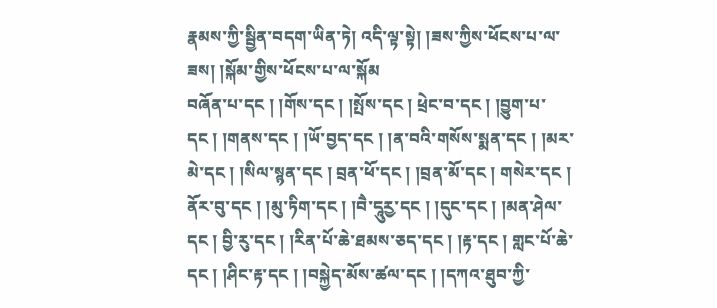རྣམས་ཀྱི་སྦྱིན་བདག་ཡིན་ཏེ། འདི་ལྟ་སྟེ། །ཟས་ཀྱིས་ཕོངས་པ་ལ་ཟས། །སྐོམ་གྱིས་ཕོངས་པ་ལ་སྐོམ
བཞོན་པ་དང ། །གོས་དང ། །སྤོས་དང ། ཕྲེང་བ་དང ། །བྱུག་པ་དང ། །གནས་དང ། །ཡོ་བྱད་དང ། །ན་བའི་གསོས་སྨན་དང ། །མར་མེ་དང ། །སིལ་སྙན་དང ། བྲན་ཕོ་དང ། །བྲན་མོ་དང ། གསེར་དང ། ནོར་བུ་དང ། །མུ་ཏིག་དང ། །བཻ་དཱུརྱ་དང ། །དུང་དང ། །མན་ཤེལ་དང ། བྱི་རུ་དང ། །རིན་པོ་ཆེ་ཐམས་ཅད་དང ། །རྟ་དང ། གླང་པོ་ཆེ་དང ། །ཤིང་རྟ་དང ། །བསྐྱེད་མོས་ཚལ་དང ། །དཀའ་ཐུབ་ཀྱི་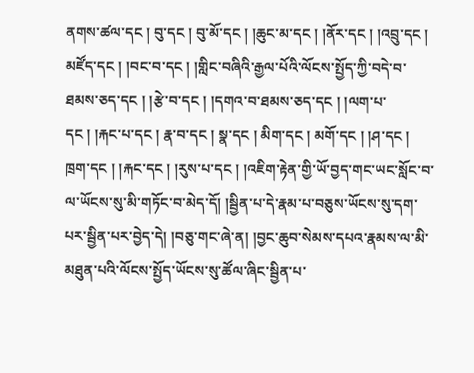ནགས་ཚལ་དང ། བུ་དང ། བུ་མོ་དང ། །ཆུང་མ་དང ། །ནོར་དང ། །འབྲུ་དང ། མཛོད་དང ། །བང་བ་དང ། །གླིང་བཞིའི་རྒྱལ་པོའི་ལོངས་སྤྱོད་ཀྱི་བདེ་བ་ཐམས་ཅད་དང ། །རྩེ་བ་དང ། །དགའ་བ་ཐམས་ཅད་དང ། །ལག་པ་དང ། །རྐང་པ་དང ། རྣ་བ་དང ། སྣ་དང ། མིག་དང ། མགོ་དང ། །ཤ་དང ། ཁྲག་དང ། །རྐང་དང ། །རུས་པ་དང ། །འཇིག་རྟེན་གྱི་ཡོ་བྱད་གང་ཡང་སློང་བ་ལ་ཡོངས་སུ་མི་གཏོང་བ་མེད་དོ། །སྦྱིན་པ་དེ་རྣམ་པ་བཅུས་ཡོངས་སུ་དག་པར་སྦྱིན་པར་བྱེད་དེ། །བཅུ་གང་ཞེ་ན། །བྱང་ཆུབ་སེམས་དཔའ་རྣམས་ལ་མི་མཐུན་པའི་ལོངས་སྤྱོད་ཡོངས་སུ་ཚོལ་ཞིང་སྦྱིན་པ་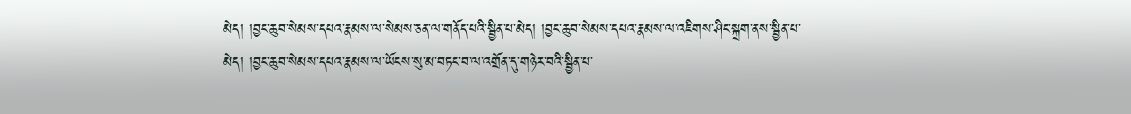མེད། །བྱང་ཆུབ་སེམས་དཔའ་རྣམས་ལ་སེམས་ཅན་ལ་གནོད་པའི་སྦྱིན་པ་མེད། །བྱང་ཆུབ་སེམས་དཔའ་རྣམས་ལ་འཇིགས་ཤིང་སྐྲག་ནས་སྦྱིན་པ་མེད། །བྱང་ཆུབ་སེམས་དཔའ་རྣམས་ལ་ཡོངས་སུ་མ་བཏང་བ་ལ་འགྲོན་དུ་གཉེར་བའི་སྦྱིན་པ་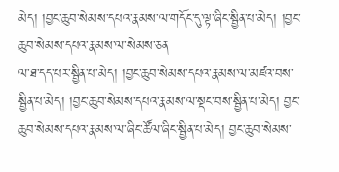མེད། །བྱང་ཆུབ་སེམས་དཔའ་རྣམས་ལ་གདོང་དུ་ལྟ་ཞིང་སྦྱིན་པ་མེད། །བྱང་ཆུབ་སེམས་དཔའ་རྣམས་ལ་སེམས་ཅན
ལ་ཐ་དད་པར་སྦྱིན་པ་མེད། །བྱང་ཆུབ་སེམས་དཔའ་རྣམས་ལ་མཛའ་བས་སྦྱིན་པ་མེད། །བྱང་ཆུབ་སེམས་དཔའ་རྣམས་ལ་སྡང་བས་སྦྱིན་པ་མེད། བྱང་ཆུབ་སེམས་དཔའ་རྣམས་ལ་ཞིང་ཚོལ་ཞིང་སྦྱིན་པ་མེད། བྱང་ཆུབ་སེམས་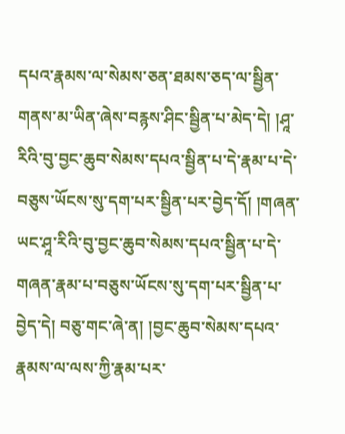དཔའ་རྣམས་ལ་སེམས་ཅན་ཐམས་ཅད་ལ་སྦྱིན་གནས་མ་ཡིན་ཞེས་བརྙས་ཤིང་སྦྱིན་པ་མེད་དེ། །ཤཱ་རིའི་བུ་བྱང་ཆུབ་སེམས་དཔའ་སྦྱིན་པ་དེ་རྣམ་པ་དེ་བཅུས་ཡོངས་སུ་དག་པར་སྦྱིན་པར་བྱེད་དོ། །གཞན་ཡང་ཤཱ་རིའི་བུ་བྱང་ཆུབ་སེམས་དཔའ་སྦྱིན་པ་དེ་གཞན་རྣམ་པ་བཅུས་ཡོངས་སུ་དག་པར་སྦྱིན་པ་བྱེད་དེ། བཅུ་གང་ཞེ་ན། །བྱང་ཆུབ་སེམས་དཔའ་རྣམས་ལ་ལས་ཀྱི་རྣམ་པར་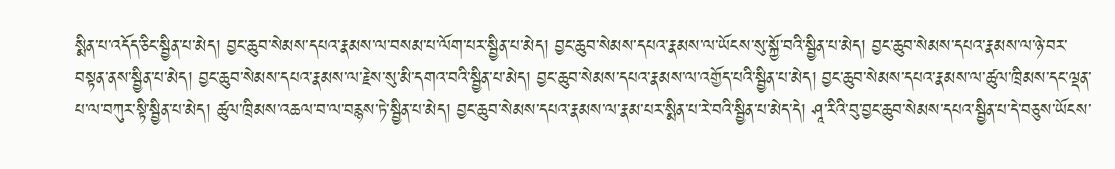སྨིན་པ་འདོད་ཅིང་སྦྱིན་པ་མེད། བྱང་ཆུབ་སེམས་དཔའ་རྣམས་ལ་བསམ་པ་ལོག་པར་སྦྱིན་པ་མེད། བྱང་ཆུབ་སེམས་དཔའ་རྣམས་ལ་ཡོངས་སུ་སྐྱོ་བའི་སྦྱིན་པ་མེད། བྱང་ཆུབ་སེམས་དཔའ་རྣམས་ལ་ཉེ་བར་བསྟན་ནས་སྦྱིན་པ་མེད། བྱང་ཆུབ་སེམས་དཔའ་རྣམས་ལ་རྗེས་སུ་མི་དགའ་བའི་སྦྱིན་པ་མེད། བྱང་ཆུབ་སེམས་དཔའ་རྣམས་ལ་འགྱོད་པའི་སྦྱིན་པ་མེད། བྱང་ཆུབ་སེམས་དཔའ་རྣམས་ལ་ཚུལ་ཁྲིམས་དང་ལྡན་པ་ལ་བཀུར་སྟི་སྦྱིན་པ་མེད། ཚུལ་ཁྲིམས་འཆལ་བ་ལ་བརྙས་ཏེ་སྦྱིན་པ་མེད། བྱང་ཆུབ་སེམས་དཔའ་རྣམས་ལ་རྣམ་པར་སྨིན་པ་རེ་བའི་སྦྱིན་པ་མེད་དེ། ཤཱ་རིའི་བུ་བྱང་ཆུབ་སེམས་དཔའ་སྦྱིན་པ་དེ་བཅུས་ཡོངས་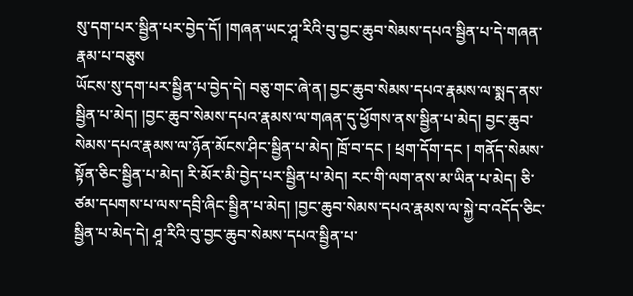སུ་དག་པར་སྦྱིན་པར་བྱེད་དོ། །གཞན་ཡང་ཤཱ་རིའི་བུ་བྱང་ཆུབ་སེམས་དཔའ་སྦྱིན་པ་དེ་གཞན་རྣམ་པ་བཅུས
ཡོངས་སུ་དག་པར་སྦྱིན་པ་བྱེད་དེ། བཅུ་གང་ཞེ་ན། བྱང་ཆུབ་སེམས་དཔའ་རྣམས་ལ་སྨད་ནས་སྦྱིན་པ་མེད། །བྱང་ཆུབ་སེམས་དཔའ་རྣམས་ལ་གཞན་དུ་ཕྱོགས་ནས་སྦྱིན་པ་མེད། བྱང་ཆུབ་སེམས་དཔའ་རྣམས་ལ་ཉོན་མོངས་ཤིང་སྦྱིན་པ་མེད། ཁྲོ་བ་དང ། ཕྲག་དོག་དང ། གནོད་སེམས་སྟོན་ཅིང་སྦྱིན་པ་མེད། རི་མོར་མི་བྱེད་པར་སྦྱིན་པ་མེད། རང་གི་ལག་ནས་མ་ཡིན་པ་མེད། ཅི་ཙམ་དཔགས་པ་ལས་དབྲི་ཞིང་སྦྱིན་པ་མེད། །བྱང་ཆུབ་སེམས་དཔའ་རྣམས་ལ་སྐྱེ་བ་འདོད་ཅིང་སྦྱིན་པ་མེད་དེ། ཤཱ་རིའི་བུ་བྱང་ཆུབ་སེམས་དཔའ་སྦྱིན་པ་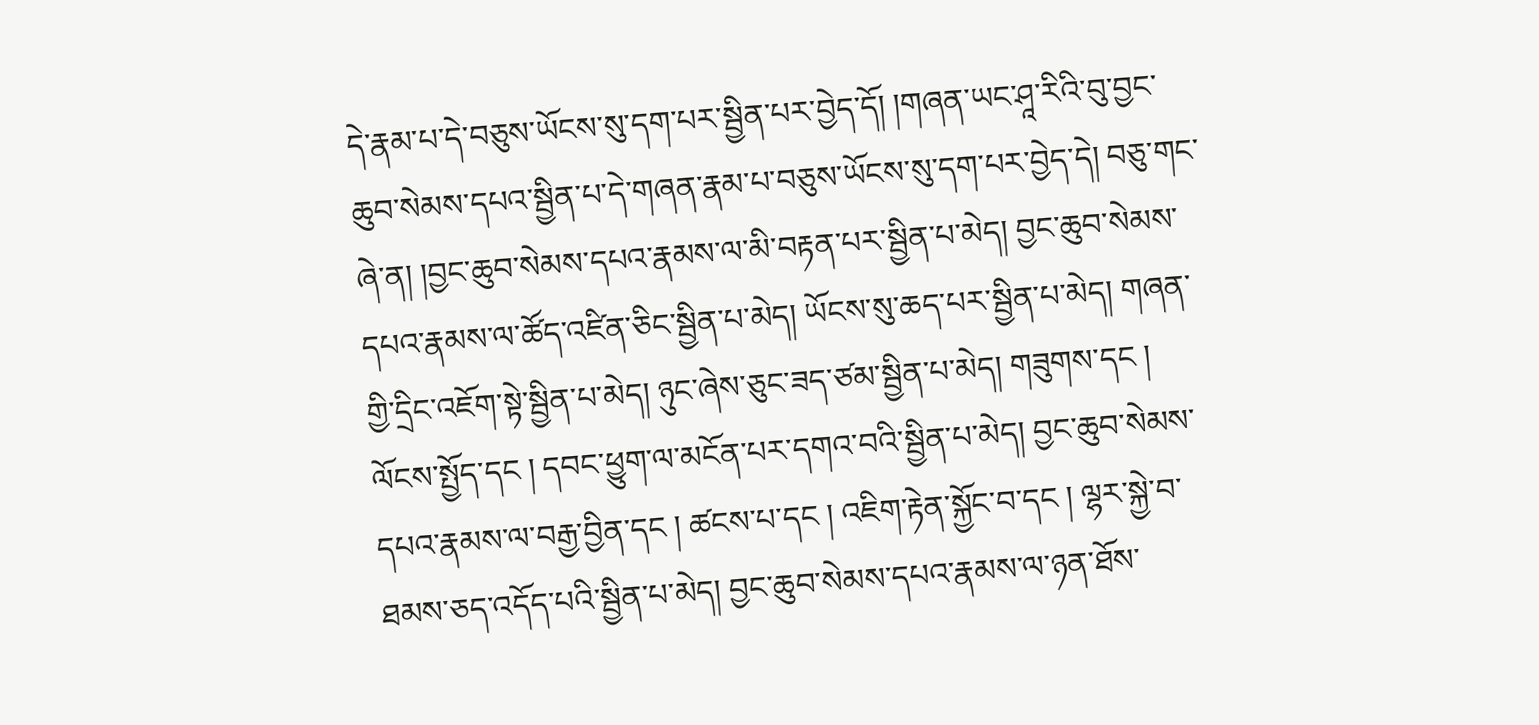དེ་རྣམ་པ་དེ་བཅུས་ཡོངས་སུ་དག་པར་སྦྱིན་པར་བྱེད་དོ། །གཞན་ཡང་ཤཱ་རིའི་བུ་བྱང་ཆུབ་སེམས་དཔའ་སྦྱིན་པ་དེ་གཞན་རྣམ་པ་བཅུས་ཡོངས་སུ་དག་པར་བྱེད་དེ། བཅུ་གང་ཞེ་ན། །བྱང་ཆུབ་སེམས་དཔའ་རྣམས་ལ་མི་བརྟན་པར་སྦྱིན་པ་མེད། བྱང་ཆུབ་སེམས་དཔའ་རྣམས་ལ་ཚོད་འཛིན་ཅིང་སྦྱིན་པ་མེད། ཡོངས་སུ་ཆད་པར་སྦྱིན་པ་མེད། གཞན་གྱི་དྲིང་འཇོག་སྟེ་སྦྱིན་པ་མེད། ཉུང་ཞེས་ཅུང་ཟད་ཙམ་སྦྱིན་པ་མེད། གཟུགས་དང ། ལོངས་སྤྱོད་དང ། དབང་ཕྱུག་ལ་མངོན་པར་དགའ་བའི་སྦྱིན་པ་མེད། བྱང་ཆུབ་སེམས་དཔའ་རྣམས་ལ་བརྒྱ་བྱིན་དང ། ཚངས་པ་དང ། འཇིག་རྟེན་སྐྱོང་བ་དང ། ལྷར་སྐྱེ་བ་ཐམས་ཅད་འདོད་པའི་སྦྱིན་པ་མེད། བྱང་ཆུབ་སེམས་དཔའ་རྣམས་ལ་ཉན་ཐོས་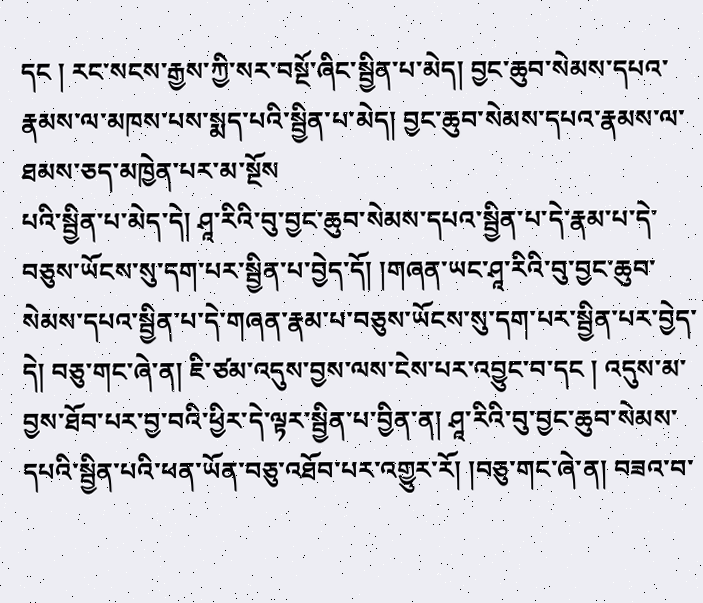དང ། རང་སངས་རྒྱས་ཀྱི་སར་བསྔོ་ཞིང་སྦྱིན་པ་མེད། བྱང་ཆུབ་སེམས་དཔའ་རྣམས་ལ་མཁས་པས་སྨད་པའི་སྦྱིན་པ་མེད། བྱང་ཆུབ་སེམས་དཔའ་རྣམས་ལ་ཐམས་ཅད་མཁྱེན་པར་མ་སྔོས
པའི་སྦྱིན་པ་མེད་དེ། ཤཱ་རིའི་བུ་བྱང་ཆུབ་སེམས་དཔའ་སྦྱིན་པ་དེ་རྣམ་པ་དེ་བཅུས་ཡོངས་སུ་དག་པར་སྦྱིན་པ་བྱེད་དོ། །གཞན་ཡང་ཤཱ་རིའི་བུ་བྱང་ཆུབ་སེམས་དཔའ་སྦྱིན་པ་དེ་གཞན་རྣམ་པ་བཅུས་ཡོངས་སུ་དག་པར་སྦྱིན་པར་བྱེད་དེ། བཅུ་གང་ཞེ་ན། ཇི་ཙམ་འདུས་བྱས་ལས་ངེས་པར་འབྱུང་བ་དང ། འདུས་མ་བྱས་ཐོབ་པར་བྱ་བའི་ཕྱིར་དེ་ལྟར་སྦྱིན་པ་བྱིན་ན། ཤཱ་རིའི་བུ་བྱང་ཆུབ་སེམས་དཔའི་སྦྱིན་པའི་ཕན་ཡོན་བཅུ་འཐོབ་པར་འགྱུར་རོ། །བཅུ་གང་ཞེ་ན། བཟའ་བ་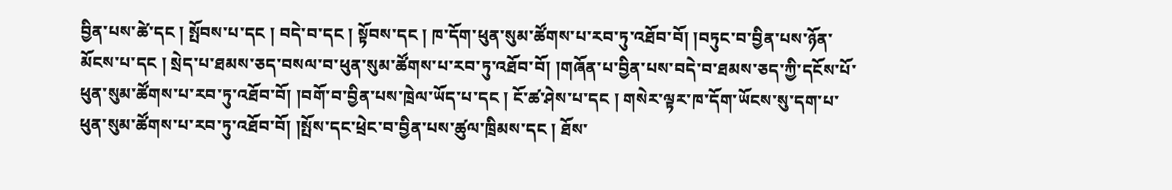བྱིན་པས་ཚེ་དང ། སྤོབས་པ་དང ། བདེ་བ་དང ། སྟོབས་དང ། ཁ་དོག་ཕུན་སུམ་ཚོགས་པ་རབ་ཏུ་འཐོབ་བོ། །བཏུང་བ་བྱིན་པས་ཉོན་མོངས་པ་དང ། སྲེད་པ་ཐམས་ཅད་བསལ་བ་ཕུན་སུམ་ཚོགས་པ་རབ་ཏུ་འཐོབ་བོ། །གཞོན་པ་བྱིན་པས་བདེ་བ་ཐམས་ཅད་ཀྱི་དངོས་པོ་ཕུན་སུམ་ཚོགས་པ་རབ་ཏུ་འཐོབ་བོ། །བགོ་བ་བྱིན་པས་ཁྲེལ་ཡོད་པ་དང ། ངོ་ཚ་ཤེས་པ་དང ། གསེར་ལྟར་ཁ་དོག་ཡོངས་སུ་དག་པ་ཕུན་སུམ་ཚོགས་པ་རབ་ཏུ་འཐོབ་བོ། །སྤོས་དང་ཕྲེང་བ་བྱིན་པས་ཚུལ་ཁྲིམས་དང ། ཐོས་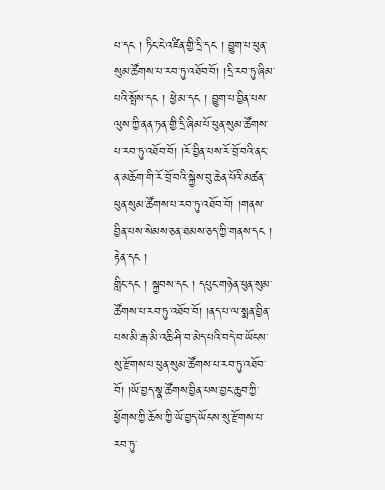པ་དང ། ཏིང་ངེ་འཛིན་གྱི་དྲི་དང ། བྱུག་པ་ཕུན་སུམ་ཚོགས་པ་རབ་ཏུ་འཐོབ་བོ། །དྲི་རབ་ཏུ་ཞིམ་པའི་སྤོས་དང ། ཕྱེ་མ་དང ། བྱུག་པ་བྱིན་པས་ལུས་ཀྱི་ནན་ཏན་གྱི་དྲི་ཞིམ་པོ་ཕུན་སུམ་ཚོགས་པ་རབ་ཏུ་འཐོབ་བོ། །རོ་བྱིན་པས་རོ་བྲོ་བའི་ནང་ན་མཆོག་གི་རོ་བྲོ་བའི་སྐྱེས་བུ་ཆེན་པོའི་མཚན་ཕུན་སུམ་ཚོགས་པ་རབ་ཏུ་འཐོབ་བོ། །གནས་བྱིན་པས་སེམས་ཅན་ཐམས་ཅད་ཀྱི་གནས་དང ། རྟེན་དང །
གླིང་དང ། སྐྱབས་དང ། དཔུང་གཉེན་ཕུན་སུམ་ཚོགས་པ་རབ་ཏུ་འཐོབ་བོ། །ནད་པ་ལ་སྨན་བྱིན་པས་མི་རྒ་མི་འཆི་ཤི་བ་མེད་པའི་བདེ་བ་ཡོངས་སུ་རྫོགས་པ་ཕུན་སུམ་ཚོགས་པ་རབ་ཏུ་འཐོབ་བོ། །ཡོ་བྱད་སྣ་ཚོགས་བྱིན་པས་བྱང་ཆུབ་ཀྱི་ཕྱོགས་ཀྱི་ཆོས་ཀྱི་ཡོ་བྱད་ཡོངས་སུ་རྫོགས་པ་རབ་ཏུ་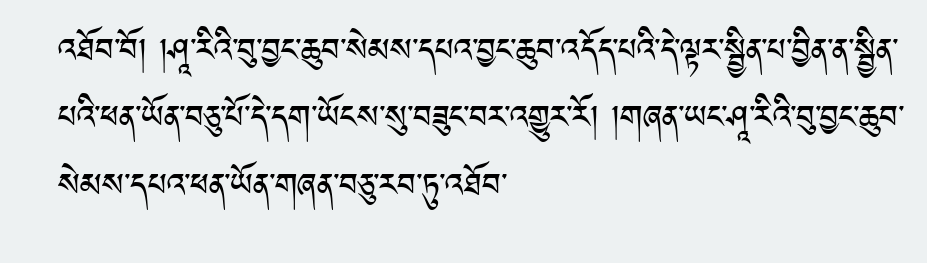འཐོབ་བོ། །ཤཱ་རིའི་བུ་བྱང་ཆུབ་སེམས་དཔའ་བྱང་ཆུབ་འདོད་པའི་དེ་ལྟར་སྦྱིན་པ་བྱིན་ན་སྦྱིན་པའི་ཕན་ཡོན་བཅུ་པོ་དེ་དག་ཡོངས་སུ་བཟུང་བར་འགྱུར་རོ། །གཞན་ཡང་ཤཱ་རིའི་བུ་བྱང་ཆུབ་སེམས་དཔའ་ཕན་ཡོན་གཞན་བཅུ་རབ་ཏུ་འཐོབ་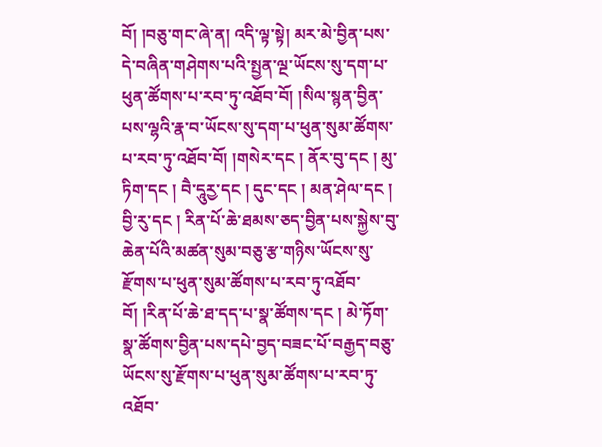བོ། །བཅུ་གང་ཞེ་ན། འདི་ལྟ་སྟེ། མར་མེ་བྱིན་པས་དེ་བཞིན་གཤེགས་པའི་སྤྱན་ལྔ་ཡོངས་སུ་དག་པ་ཕུན་ཚོགས་པ་རབ་ཏུ་འཐོབ་བོ། །སིལ་སྙན་བྱིན་པས་ལྷའི་རྣ་བ་ཡོངས་སུ་དག་པ་ཕུན་སུམ་ཚོགས་པ་རབ་ཏུ་འཐོབ་བོ། །གསེར་དང ། ནོར་བུ་དང ། མུ་ཏིག་དང ། བཻ་དཱུརྱ་དང ། དུང་དང ། མན་ཤེལ་དང ། བྱི་རུ་དང ། རིན་པོ་ཆེ་ཐམས་ཅད་བྱིན་པས་སྐྱེས་བུ་ཆེན་པོའི་མཚན་སུམ་བཅུ་རྩ་གཉིས་ཡོངས་སུ་རྫོགས་པ་ཕུན་སུམ་ཚོགས་པ་རབ་ཏུ་འཐོབ་བོ། །རིན་པོ་ཆེ་ཐ་དད་པ་སྣ་ཚོགས་དང ། མེ་ཏོག་སྣ་ཚོགས་བྱིན་པས་དཔེ་བྱད་བཟང་པོ་བརྒྱད་བཅུ་ཡོངས་སུ་རྫོགས་པ་ཕུན་སུམ་ཚོགས་པ་རབ་ཏུ་འཐོབ་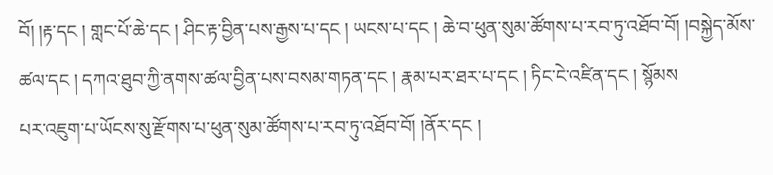བོ། །རྟ་དང ། གླང་པོ་ཆེ་དང ། ཤིང་རྟ་བྱིན་པས་རྒྱས་པ་དང ། ཡངས་པ་དང ། ཆེ་བ་ཕུན་སུམ་ཚོགས་པ་རབ་ཏུ་འཐོབ་བོ། །བསྐྱེད་མོས་ཚལ་དང ། དཀའ་ཐུབ་ཀྱི་ནགས་ཚལ་བྱིན་པས་བསམ་གཏན་དང ། རྣམ་པར་ཐར་པ་དང ། ཏིང་ངེ་འཛིན་དང ། སྙོམས
པར་འཇུག་པ་ཡོངས་སུ་རྫོགས་པ་ཕུན་སུམ་ཚོགས་པ་རབ་ཏུ་འཐོབ་བོ། །ནོར་དང །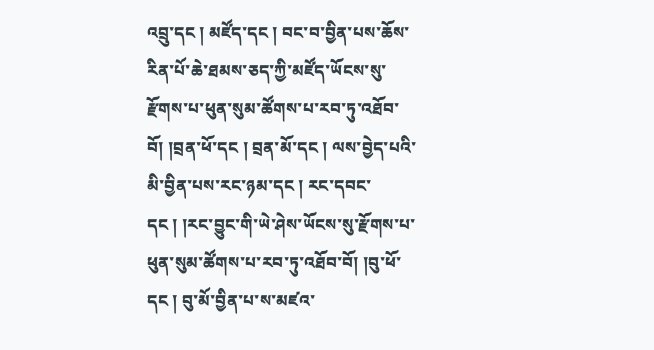འབྲུ་དང ། མཛོད་དང ། བང་བ་བྱིན་པས་ཆོས་རིན་པོ་ཆེ་ཐམས་ཅད་ཀྱི་མཛོད་ཡོངས་སུ་རྫོགས་པ་ཕུན་སུམ་ཚོགས་པ་རབ་ཏུ་འཐོབ་བོ། །བྲན་ཕོ་དང ། བྲན་མོ་དང ། ལས་བྱེད་པའི་མི་བྱིན་པས་རང་ཉམ་དང ། རང་དབང་དང ། །རང་བྱུང་གི་ཡེ་ཤེས་ཡོངས་སུ་རྫོགས་པ་ཕུན་སུམ་ཚོགས་པ་རབ་ཏུ་འཐོབ་བོ། །བུ་ཕོ་དང ། བུ་མོ་བྱིན་པ་ས་མཛའ་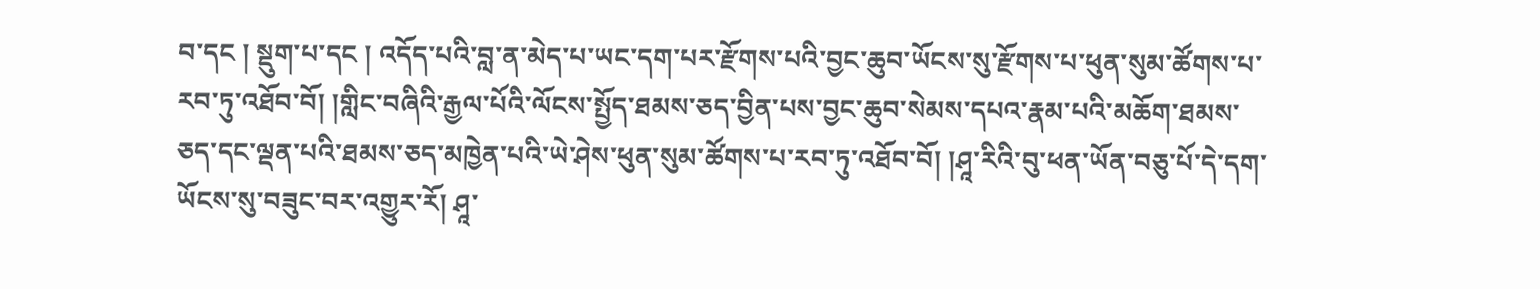བ་དང ། སྡུག་པ་དང ། འདོད་པའི་བླ་ན་མེད་པ་ཡང་དག་པར་རྫོགས་པའི་བྱང་ཆུབ་ཡོངས་སུ་རྫོགས་པ་ཕུན་སུམ་ཚོགས་པ་རབ་ཏུ་འཐོབ་བོ། །གླིང་བཞིའི་རྒྱལ་པོའི་ལོངས་སྤྱོད་ཐམས་ཅད་བྱིན་པས་བྱང་ཆུབ་སེམས་དཔའ་རྣམ་པའི་མཆོག་ཐམས་ཅད་དང་ལྡན་པའི་ཐམས་ཅད་མཁྱེན་པའི་ཡེ་ཤེས་ཕུན་སུམ་ཚོགས་པ་རབ་ཏུ་འཐོབ་བོ། །ཤཱ་རིའི་བུ་ཕན་ཡོན་བཅུ་པོ་དེ་དག་ཡོངས་སུ་བཟུང་བར་འགྱུར་རོ། ཤཱ་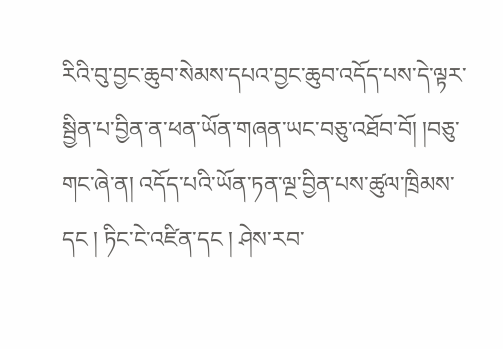རིའི་བུ་བྱང་ཆུབ་སེམས་དཔའ་བྱང་ཆུབ་འདོད་པས་དེ་ལྟར་སྦྱིན་པ་བྱིན་ན་ཕན་ཡོན་གཞན་ཡང་བཅུ་འཐོབ་བོ། །བཅུ་གང་ཞེ་ན། འདོད་པའི་ཡོན་ཏན་ལྔ་བྱིན་པས་ཚུལ་ཁྲིམས་དང ། ཏིང་ངེ་འཛིན་དང ། ཤེས་རབ་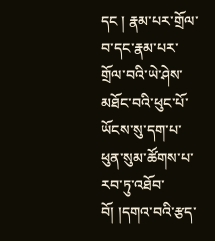དང ། རྣམ་པར་གྲོལ་བ་དང་རྣམ་པར་གྲོལ་བའི་ཡེ་ཤེས་མཐོང་བའི་ཕུང་པོ་ཡོངས་སུ་དག་པ་ཕུན་སུམ་ཚོགས་པ་རབ་ཏུ་འཐོབ་བོ། །དགའ་བའི་རྩད་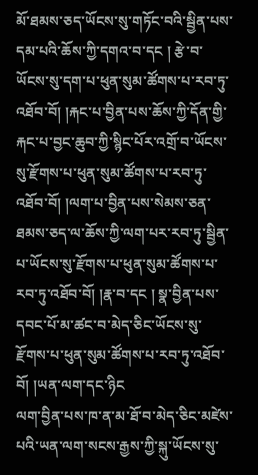མོ་ཐམས་ཅད་ཡོངས་སུ་གཏོང་བའི་སྦྱིན་པས་དམ་པའི་ཆོས་ཀྱི་དགའ་བ་དང ། རྩེ་བ་ཡོངས་སུ་དག་པ་ཕུན་སུམ་ཚོགས་པ་རབ་ཏུ་འཐོབ་བོ། །རྐང་པ་བྱིན་པས་ཆོས་ཀྱི་དོན་གྱི་རྐང་པ་བྱང་ཆུབ་ཀྱི་སྙིང་པོར་འགྲོ་བ་ཡོངས་སུ་རྫོགས་པ་ཕུན་སུམ་ཚོགས་པ་རབ་ཏུ་འཐོབ་བོ། །ལག་པ་བྱིན་པས་སེམས་ཅན་ཐམས་ཅད་ལ་ཆོས་ཀྱི་ལག་པར་རབ་ཏུ་སྦྱིན་པ་ཡོངས་སུ་རྫོགས་པ་ཕུན་སུམ་ཚོགས་པ་རབ་ཏུ་འཐོབ་བོ། །རྣ་བ་དང ། སྣ་བྱིན་པས་དབང་པོ་མ་ཚང་བ་མེད་ཅིང་ཡོངས་སུ་རྫོགས་པ་ཕུན་སུམ་ཚོགས་པ་རབ་ཏུ་འཐོབ་བོ། །ཡན་ལག་དང་ཉིང
ལག་བྱིན་པས་ཁ་ན་མ་ཐོ་བ་མེད་ཅིང་མཛེས་པའི་ཡན་ལག་སངས་རྒྱས་ཀྱི་སྐུ་ཡོངས་སུ་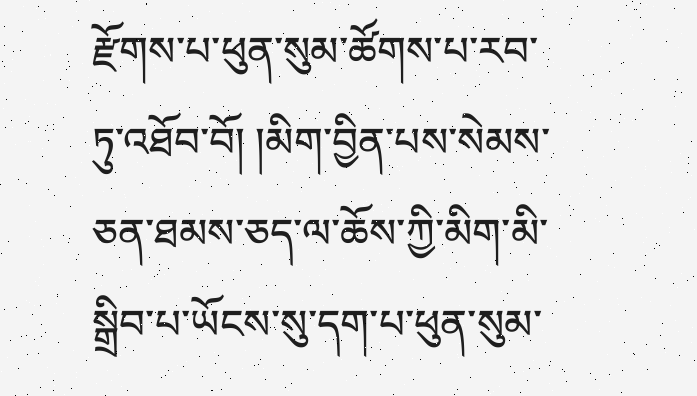རྫོགས་པ་ཕུན་སུམ་ཚོགས་པ་རབ་ཏུ་འཐོབ་བོ། །མིག་བྱིན་པས་སེམས་ཅན་ཐམས་ཅད་ལ་ཆོས་ཀྱི་མིག་མི་སྒྲིབ་པ་ཡོངས་སུ་དག་པ་ཕུན་སུམ་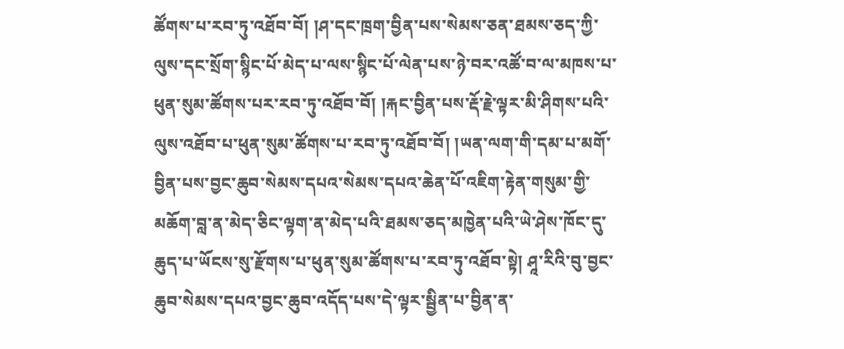ཚོགས་པ་རབ་ཏུ་འཐོབ་བོ། །ཤ་དང་ཁྲག་བྱིན་པས་སེམས་ཅན་ཐམས་ཅད་ཀྱི་ལུས་དང་སྲོག་སྙིང་པོ་མེད་པ་ལས་སྙིང་པོ་ལེན་པས་ཉེ་བར་འཚོ་བ་ལ་མཁས་པ་ཕུན་སུམ་ཚོགས་པར་རབ་ཏུ་འཐོབ་བོ། །རྐང་བྱིན་པས་རྡོ་རྗེ་ལྟར་མི་ཤིགས་པའི་ལུས་འཐོབ་པ་ཕུན་སུམ་ཚོགས་པ་རབ་ཏུ་འཐོབ་བོ། །ཡན་ལག་གི་དམ་པ་མགོ་བྱིན་པས་བྱང་ཆུབ་སེམས་དཔའ་སེམས་དཔའ་ཆེན་པོ་འཇིག་རྟེན་གསུམ་གྱི་མཆོག་བླ་ན་མེད་ཅིང་ལྟག་ན་མེད་པའི་ཐམས་ཅད་མཁྱེན་པའི་ཡེ་ཤེས་ཁོང་དུ་ཆུད་པ་ཡོངས་སུ་རྫོགས་པ་ཕུན་སུམ་ཚོགས་པ་རབ་ཏུ་འཐོབ་སྟེ། ཤཱ་རིའི་བུ་བྱང་ཆུབ་སེམས་དཔའ་བྱང་ཆུབ་འདོད་པས་དེ་ལྟར་སྦྱིན་པ་བྱིན་ན་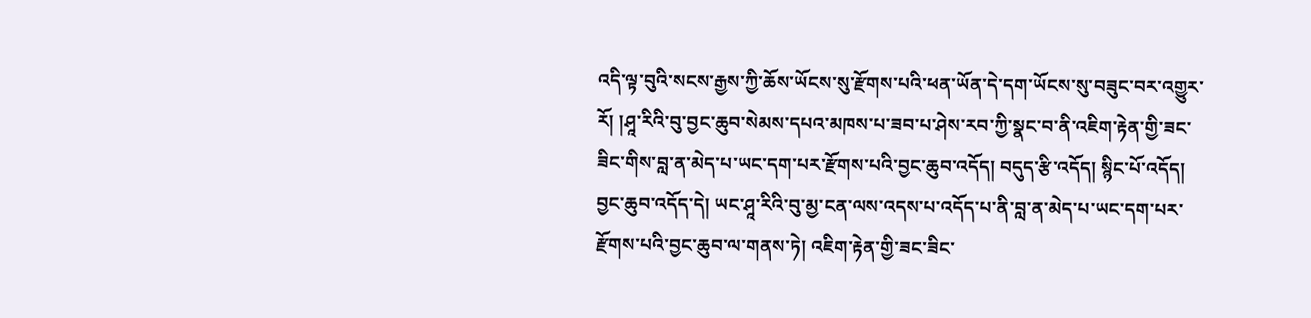འདི་ལྟ་བུའི་སངས་རྒྱས་ཀྱི་ཆོས་ཡོངས་སུ་རྫོགས་པའི་ཕན་ཡོན་དེ་དག་ཡོངས་སུ་བཟུང་བར་འགྱུར་རོ། །ཤཱ་རིའི་བུ་བྱང་ཆུབ་སེམས་དཔའ་མཁས་པ་ཟབ་པ་ཤེས་རབ་ཀྱི་སྣང་བ་ནི་འཇིག་རྟེན་གྱི་ཟང་ཟིང་གིས་བླ་ན་མེད་པ་ཡང་དག་པར་རྫོགས་པའི་བྱང་ཆུབ་འདོད། བདུད་རྩི་འདོད། སྙིང་པོ་འདོད། བྱང་ཆུབ་འདོད་དེ། ཡང་ཤཱ་རིའི་བུ་མྱ་ངན་ལས་འདས་པ་འདོད་པ་ནི་བླ་ན་མེད་པ་ཡང་དག་པར་རྫོགས་པའི་བྱང་ཆུབ་ལ་གནས་ཏེ། འཇིག་རྟེན་གྱི་ཟང་ཟིང་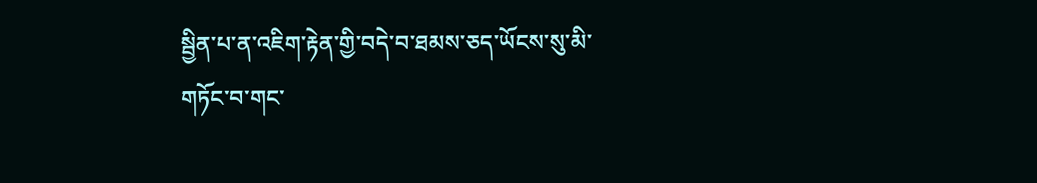སྦྱིན་པ་ན་འཇིག་རྟེན་གྱི་བདེ་བ་ཐམས་ཅད་ཡོངས་སུ་མི་གཏོང་བ་གང་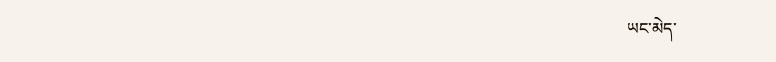ཡང་མེད་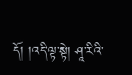དོ། །འདི་ལྟ་སྟེ། ཤཱ་རིའི་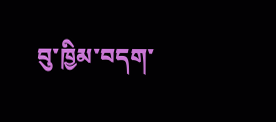བུ་ཁྱིམ་བདག་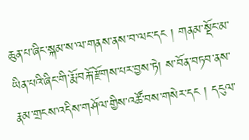ཆུན་པ་ཞིང་སྐམ་ས་ལ་གནས་ནས་བ་ལང་དང ། གནམ་སྡོང་མ་ཡིན་པའི་ཞིང་གི་རྨོ་བརྐོ་རྫོགས་པར་བྱས་ཏེ། ས་བོན་བཏབ་ནས་རྣམ་གྲངས་འདིས་གཤོལ་གྱིས་འཚོ་བས་གསེར་དང ། དངུལ་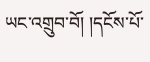ཡང་འགྲུབ་བོ། །དངོས་པོ་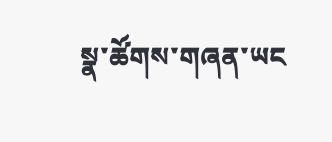སྣ་ཚོགས་གཞན་ཡང